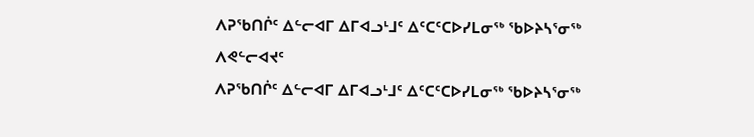ᐱᕈᖃᑎᒌᑦ ᐃᓪᓕᐊᒥ ᐃᒥᐊᓗᒻᒧᑦ ᐃᑦᑕᑦᑕᐅᓯᒪᓂᖅ ᖃᐅᔨᓴᕐᓂᖅ
ᐱᕙᓪᓕᐊᔪᑦ
ᐱᕈᖃᑎᒌᑦ ᐃᓪᓕᐊᒥ ᐃᒥᐊᓗᒻᒧᑦ ᐃᑦᑕᑦᑕᐅᓯᒪᓂᖅ ᖃᐅᔨᓴᕐᓂᖅ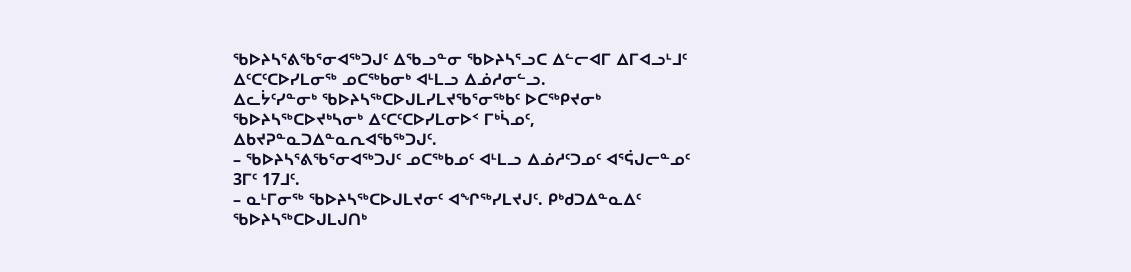ᖃᐅᔨᓴᕐᕕᖃᕐᓂᐊᖅᑐᒍᑦ ᐃᖃᓗᓐᓂ ᖃᐅᔨᓴᕐᓗᑕ ᐃᓪᓕᐊᒥ ᐃᒥᐊᓗᒻᒧᑦ ᐃᑦᑕᑦᑕᐅᓯᒪᓂᖅ ᓄᑕᖅᑲᓂᒃ ᐊᒻᒪᓗ ᐃᓅᓱᓂᓪᓗ.
ᐃᓚᔮᑦᓯᓐᓂᒃ ᖃᐅᔨᓴᖅᑕᐅᒍᒪᓯᒪᔪᖃᕐᓂᖅᑲᑦ ᐅᑕᖅᑭᔪᓂᒃ ᖃᐅᔨᓴᖅᑕᐅᔪᒃᓴᓂᒃ ᐃᑦᑕᑦᑕᐅᓯᒪᓂᐅᑉ ᒥᒃᓵᓄᑦ, ᐃᑲᔪᕈᓐᓇᑐᐃᓐᓇᕆᐊᖃᖅᑐᒍᑦ.
– ᖃᐅᔨᓴᕐᕕᖃᕐᓂᐊᖅᑐᒍᑦ ᓄᑕᖅᑲᓄᑦ ᐊᒻᒪᓗ ᐃᓅᓱᑦᑐᓄᑦ ᐊᕐᕌᒍᓕᓐᓄᑦ 3ᒥᑦ 17ᒧᑦ.
– ᓇᒻᒥᓂᖅ ᖃᐅᔨᓴᖅᑕᐅᒍᒪᔪᓂᑦ ᐊᖏᖅᓯᒪᔪᒍᑦ. ᑭᒃᑯᑐᐃᓐᓇᐃᑦ ᖃᐅᔨᓴᖅᑕᐅᒍᒪᒍᑎᒃ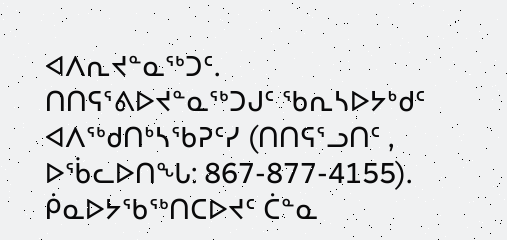ᐊᐱᕆᔪᓐᓇᖅᑐᑦ.
ᑎᑎᕋᕐᕕᐅᔪᓐᓇᖅᑐᒍᑦ ᖃᕆᓴᐅᔭᒃᑯᑦ ᐊᐱᖅᑯᑎᒃᓴᖃᕈᑦᓯ (ᑎᑎᕋᕐᓗᑎᑦ , ᐅᖄᓚᐅᑎᖓ: 867-877-4155).
ᑮᓇᐅᔭᖃᖅᑎᑕᐅᔪᑦ ᑖᓐᓇ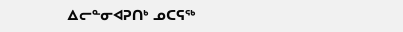ᐃᓕᓐᓂᐊᕈᑎᒃ ᓄᑕᕋᖅ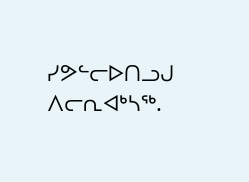ᓯᕗᓪᓕᐅᑎᓗᒍ ᐱᓕᕆᐊᒃᓴᖅ.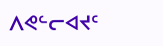ᐱᕙᓪᓕᐊᔪᑦ